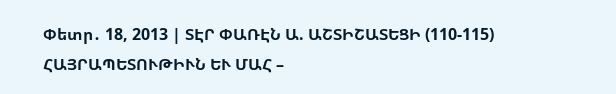Փետր․ 18, 2013 | ՏԷՐ ՓԱՌԷՆ Ա. ԱՇՏԻՇԱՏԵՑԻ (110-115)
ՀԱՅՐԱՊԵՏՈՒԹԻՒՆ ԵՒ ՄԱՀ –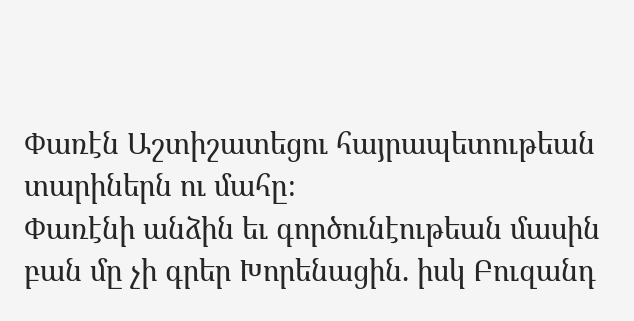Փառէն Աշտիշատեցու հայրապետութեան տարիներն ու մահը։
Փառէնի անձին եւ գործունէութեան մասին բան մը չի գրեր Խորենացին. իսկ Բուզանդ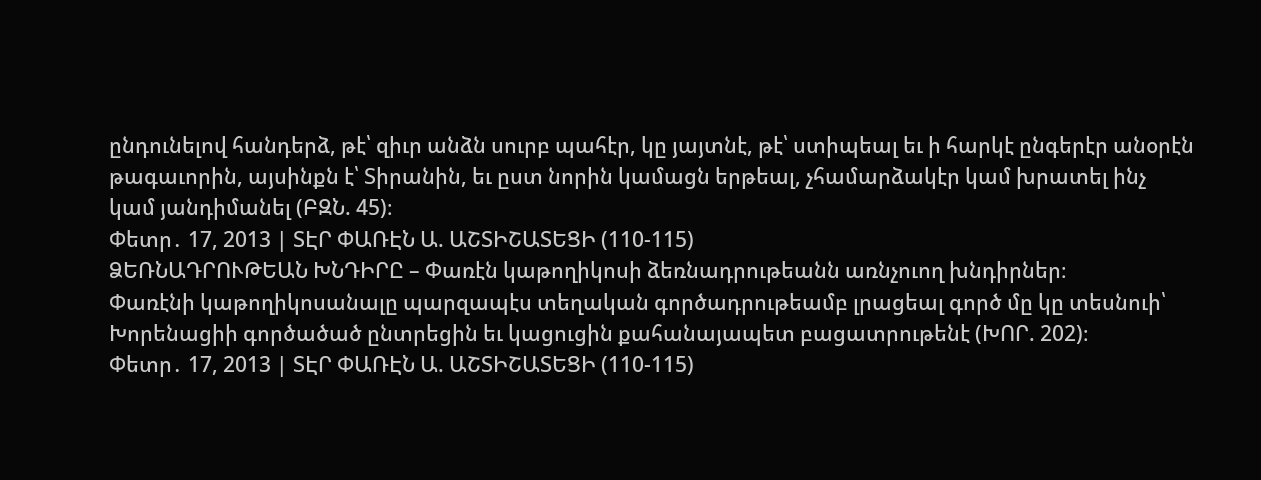ընդունելով հանդերձ, թէ՝ զիւր անձն սուրբ պահէր, կը յայտնէ, թէ՝ ստիպեալ եւ ի հարկէ ընգերէր անօրէն թագաւորին, այսինքն է՝ Տիրանին, եւ ըստ նորին կամացն երթեալ, չհամարձակէր կամ խրատել ինչ կամ յանդիմանել (ԲԶՆ. 45)։
Փետր․ 17, 2013 | ՏԷՐ ՓԱՌԷՆ Ա. ԱՇՏԻՇԱՏԵՑԻ (110-115)
ՁԵՌՆԱԴՐՈՒԹԵԱՆ ԽՆԴԻՐԸ – Փառէն կաթողիկոսի ձեռնադրութեանն առնչուող խնդիրներ։
Փառէնի կաթողիկոսանալը պարզապէս տեղական գործադրութեամբ լրացեալ գործ մը կը տեսնուի՝ Խորենացիի գործածած ընտրեցին եւ կացուցին քահանայապետ բացատրութենէ (ԽՈՐ. 202)։
Փետր․ 17, 2013 | ՏԷՐ ՓԱՌԷՆ Ա. ԱՇՏԻՇԱՏԵՑԻ (110-115)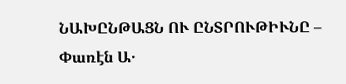ՆԱԽԸՆԹԱՑՆ ՈՒ ԸՆՏՐՈՒԹԻՒՆԸ – Փառէն Ա․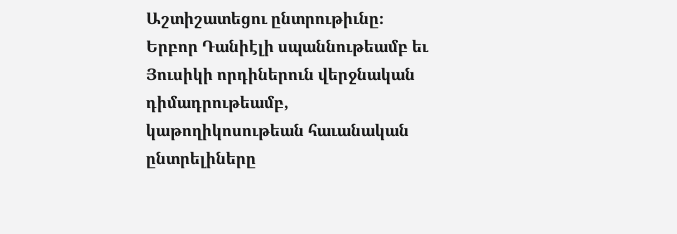Աշտիշատեցու ընտրութիւնը։
Երբոր Դանիէլի սպաննութեամբ եւ Յուսիկի որդիներուն վերջնական դիմադրութեամբ, կաթողիկոսութեան հաւանական ընտրելիները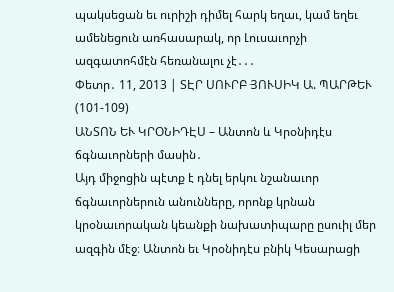պակսեցան եւ ուրիշի դիմել հարկ եղաւ, կամ եղեւ ամենեցուն առհասարակ, որ Լուսաւորչի ազգատոհմէն հեռանալու չէ․․․
Փետր․ 11, 2013 | ՏԷՐ ՍՈՒՐԲ ՅՈՒՍԻԿ Ա. ՊԱՐԹԵՒ (101-109)
ԱՆՏՈՆ ԵՒ ԿՐՕՆԻԴԷՍ – Անտոն և Կրօնիդէս ճգնաւորների մասին․
Այդ միջոցին պէտք է դնել երկու նշանաւոր ճգնաւորներուն անունները, որոնք կրնան կրօնաւորական կեանքի նախատիպարը ըսուիլ մեր ազգին մէջ։ Անտոն եւ Կրօնիդէս բնիկ Կեսարացի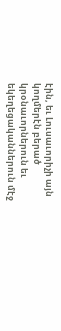էին, եւ Լուսաւորիչի այն կողմերէն բերած կրօնաւորներուն եւ եկեղեցականներուն մէջ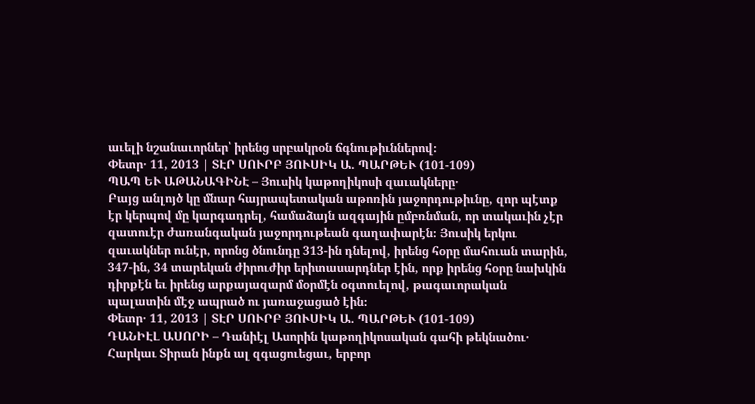աւելի նշանաւորներ՝ իրենց սրբակրօն ճգնութիւններով։
Փետր․ 11, 2013 | ՏԷՐ ՍՈՒՐԲ ՅՈՒՍԻԿ Ա. ՊԱՐԹԵՒ (101-109)
ՊԱՊ ԵՒ ԱԹԱՆԱԳԻՆԷ – Յուսիկ կաթողիկոսի զաւակները․
Բայց անլոյծ կը մնար հայրապետական աթոռին յաջորդութիւնը, զոր պէտք էր կերպով մը կարգադրել, համաձայն ազգային ըմբռնման, որ տակաւին չէր զատուէր ժառանգական յաջորդութեան գաղափարէն։ Յուսիկ երկու զաւակներ ունէր, որոնց ծնունդը 313-ին դնելով, իրենց հօրը մահուան տարին, 347-ին, 34 տարեկան ժիրուժիր երիտասարդներ էին, որք իրենց հօրը նախկին դիրքէն եւ իրենց արքայազարմ մօրմէն օգտուելով, թագաւորական պալատին մէջ ապրած ու յառաջացած էին։
Փետր․ 11, 2013 | ՏԷՐ ՍՈՒՐԲ ՅՈՒՍԻԿ Ա. ՊԱՐԹԵՒ (101-109)
ԴԱՆԻԷԼ ԱՍՈՐԻ – Դանիէլ Ասորին կաթողիկոսական գահի թեկնածու․
Հարկաւ Տիրան ինքն ալ զգացուեցաւ, երբոր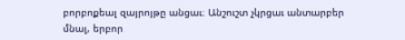բորբոքեալ զայրոյթը անցաւ։ Անշուշտ չկրցաւ անտարբեր մնալ, երբոր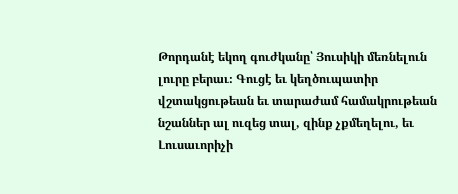Թորդանէ եկող գուժկանը՝ Յուսիկի մեռնելուն լուրը բերաւ։ Գուցէ եւ կեղծուպատիր վշտակցութեան եւ տարաժամ համակրութեան նշաններ ալ ուզեց տալ, զինք չքմեղելու, եւ Լուսաւորիչի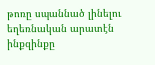թոռը սպաննած լինելու եղեռնական արատէն ինքզինքը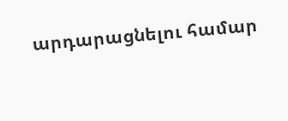արդարացնելու համար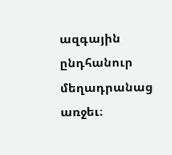ազգային ընդհանուր մեղադրանաց առջեւ։